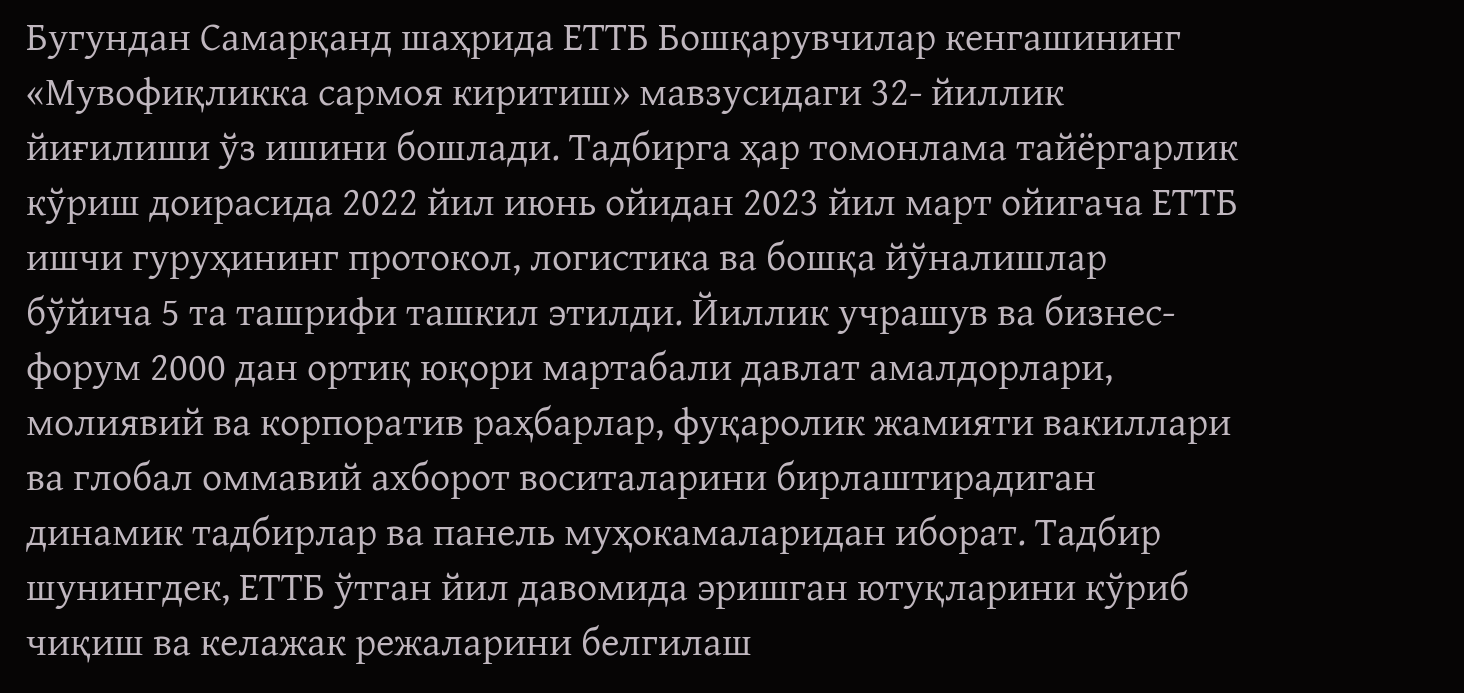Бугундан Самарқанд шаҳрида ЕТТБ Бошқарувчилар кенгашининг «Мувофиқликка сармоя киритиш» мавзусидаги 32- йиллик йиғилиши ўз ишини бошлади. Тадбирга ҳар томонлама тайёргарлик кўриш доирасида 2022 йил июнь ойидан 2023 йил март ойигача ЕТТБ ишчи гуруҳининг протокол, логистика ва бошқа йўналишлар бўйича 5 та ташрифи ташкил этилди. Йиллик учрашув ва бизнес-форум 2000 дан ортиқ юқори мартабали давлат амалдорлари, молиявий ва корпоратив раҳбарлар, фуқаролик жамияти вакиллари ва глобал оммавий ахборот воситаларини бирлаштирадиган динамик тадбирлар ва панель муҳокамаларидан иборат. Тадбир шунингдек, ЕТТБ ўтган йил давомида эришган ютуқларини кўриб чиқиш ва келажак режаларини белгилаш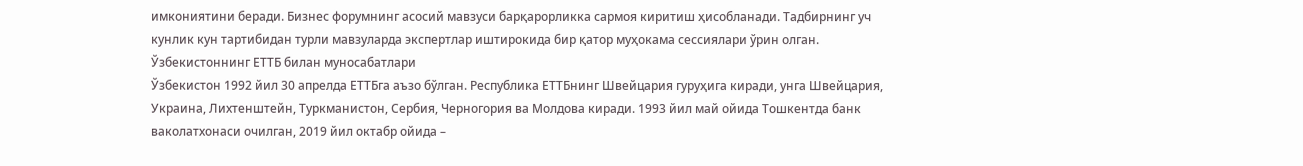имкониятини беради. Бизнес форумнинг асосий мавзуси барқарорликка сармоя киритиш ҳисобланади. Тадбирнинг уч кунлик кун тартибидан турли мавзуларда экспертлар иштирокида бир қатор муҳокама сессиялари ўрин олган.
Ўзбекистоннинг ЕТТБ билан муносабатлари
Ўзбекистон 1992 йил 30 апрелда ЕТТБга аъзо бўлган. Республика ЕТТБнинг Швейцария гуруҳига киради, унга Швейцария, Украина, Лихтенштейн, Туркманистон, Сербия, Черногория ва Молдова киради. 1993 йил май ойида Тошкентда банк ваколатхонаси очилган, 2019 йил октабр ойида –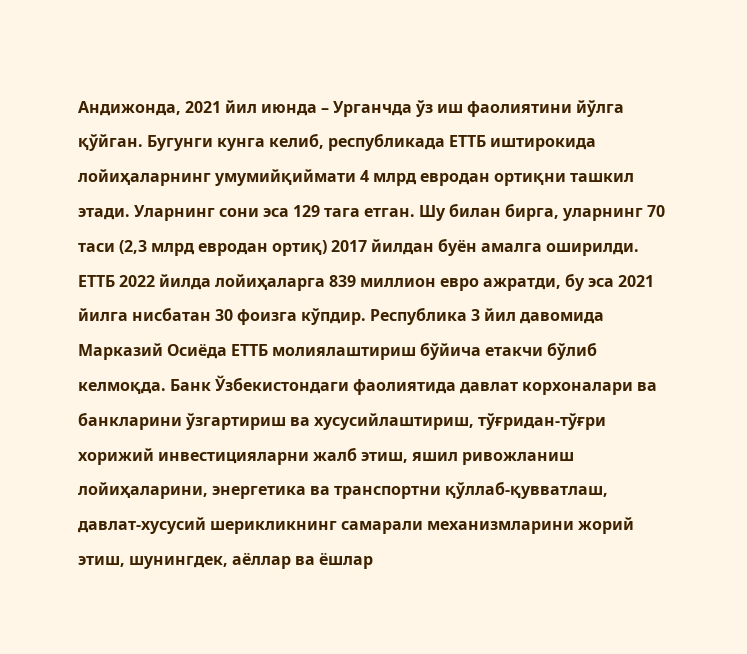Андижонда, 2021 йил июнда – Урганчда ўз иш фаолиятини йўлга қўйган. Бугунги кунга келиб, республикада ЕТТБ иштирокида лойиҳаларнинг умумийқиймати 4 млрд евродан ортиқни ташкил этади. Уларнинг сони эса 129 тага етган. Шу билан бирга, уларнинг 70 таси (2,3 млрд евродан ортиқ) 2017 йилдан буён амалга оширилди. ЕТТБ 2022 йилда лойиҳаларга 839 миллион евро ажратди, бу эса 2021 йилга нисбатан 30 фоизга кўпдир. Республика 3 йил давомида Марказий Осиёда ЕТТБ молиялаштириш бўйича етакчи бўлиб келмоқда. Банк Ўзбекистондаги фаолиятида давлат корхоналари ва банкларини ўзгартириш ва хусусийлаштириш, тўғридан-тўғри хорижий инвестицияларни жалб этиш, яшил ривожланиш лойиҳаларини, энергетика ва транспортни қўллаб-қувватлаш, давлат-хусусий шерикликнинг самарали механизмларини жорий этиш, шунингдек, аёллар ва ёшлар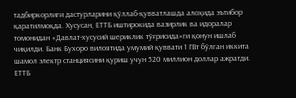тадбиркорлиги дастурларини қўллаб-қувватлашда алоҳида эътибор қаратилмоқда. Хусусан, ЕТТБ иштирокида вазирлик ва идоралар томонидан «Давлат-хусусий шериклик тўғрисида»ги қонун ишлаб чиқилди. Банк Бухоро вилоятида умумий қуввати 1 ГВт бўлган иккита шамол электр станциясини қуриш учун 520 миллион доллар ажратди. ЕТТБ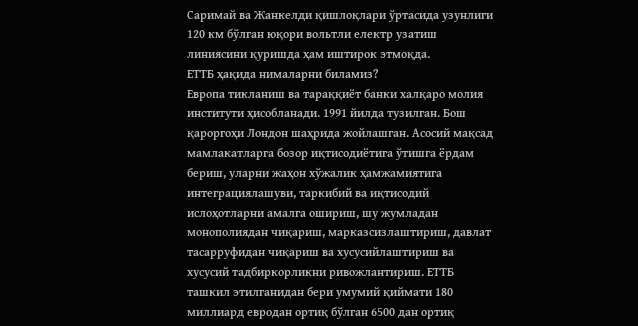Саримай ва Жанкелди қишлоқлари ўртасида узунлиги 120 км бўлган юқори вольтли електр узатиш линиясини қуришда ҳам иштирок этмоқда.
ЕТТБ ҳақида нималарни биламиз?
Европа тикланиш ва тараққиёт банки халқаро молия институти ҳисобланади. 1991 йилда тузилган. Бош қароргоҳи Лондон шаҳрида жойлашган. Асосий мақсад мамлакатларга бозор иқтисодиётига ўтишга ёрдам бериш, уларни жаҳон хўжалик ҳамжамиятига интеграциялашуви, таркибий ва иқтисодий ислоҳотларни амалга ошириш, шу жумладан монополиядан чиқариш, марказсизлаштириш, давлат тасарруфидан чиқариш ва хусусийлаштириш ва хусусий тадбиркорликни ривожлантириш. ЕТТБ ташкил этилганидан бери умумий қиймати 180 миллиард евродан ортиқ бўлган 6500 дан ортиқ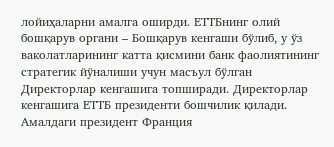лойиҳаларни амалга оширди. ЕТТБнинг олий бошқарув органи – Бошқарув кенгаши бўлиб, у ўз ваколатларининг катта қисмини банк фаолиятининг стратегик йўналиши учун масъул бўлган Директорлар кенгашига топширади. Директорлар кенгашига ЕТТБ президенти бошчилик қилади. Амалдаги президент Франция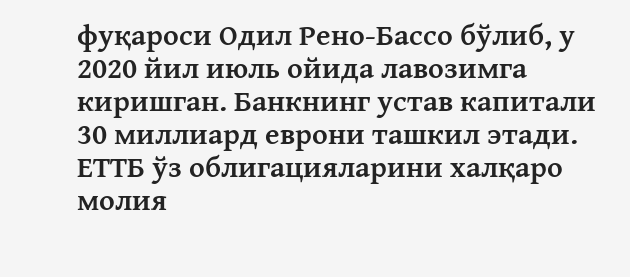фуқароси Одил Рено-Бассо бўлиб, у 2020 йил июль ойида лавозимга киришган. Банкнинг устав капитали 30 миллиард еврони ташкил этади. ЕТТБ ўз облигацияларини халқаро молия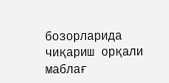бозорларида чиқариш орқали маблағ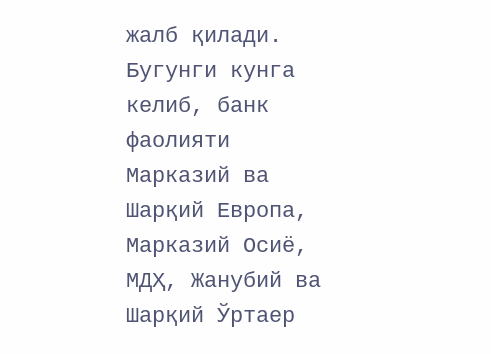жалб қилади. Бугунги кунга келиб, банк фаолияти Марказий ва Шарқий Европа, Марказий Осиё, МДҲ, Жанубий ва Шарқий Ўртаер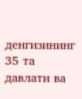денгизининг 35 та давлати ва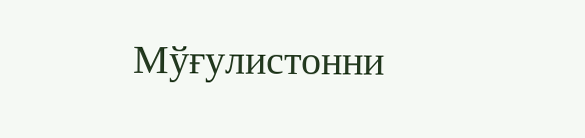Мўғулистонни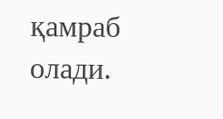қамраб олади.